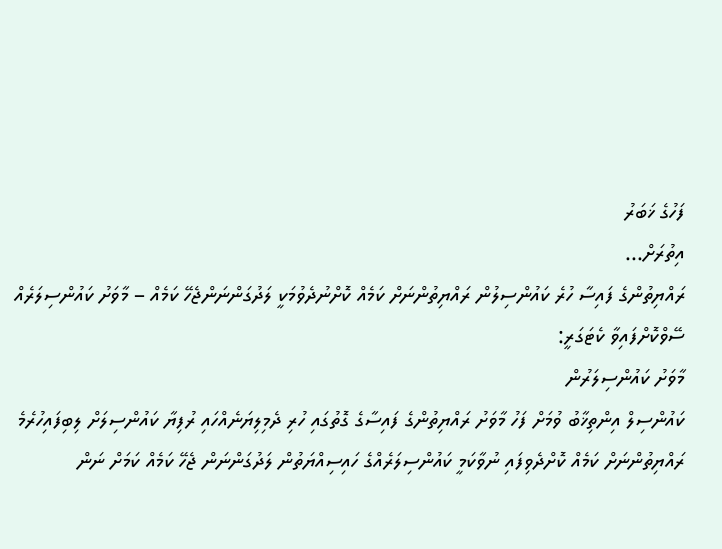ފަހުގެ ޚަބަރު
އިތުރަށް...
ރައްޔިތުންގެ ފައިސާ ހުރެ ކައުންސިލުން ރައްޔިތުންނަށް ކަމެއް ކޮށްނުދެވުމަކީ ލަދުގަންނަންޖެހޭ ކަމެއް – މާވަށު ކައުންސިލަރެއް
ސޭވްކޮށްފައިވާ ކެޓަގަރީ:
މާވަށު ކައުންސިލަރުން
ކައުންސިލް އިންތިޚާބު ވުމަށް ފަހު މާވަށު ރައްޔިތުންގެ ފައިސާގެ ގޮތުގައި ހުރި ދެމިލިޔަނެއްހައި ރުފިޔާ ކައުންސިލަށް ލިބިފައިހުރެމެ ރައްޔިތުންނަށް ކަމެއް ކޮށްދެވިފައި ނުވާކަމީ ކައުންސިލަރެއްގެ ހައިސިއްޔަތުން ލަދުގަންނަން ޖެހޭ ކަމެއް ކަމަށް ނަން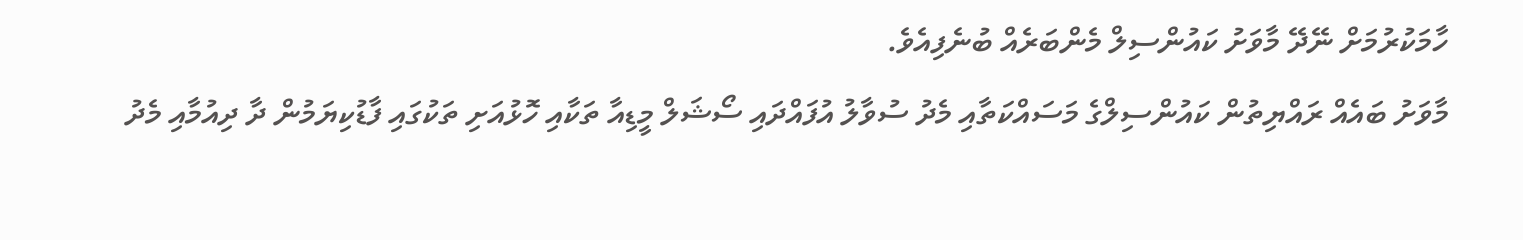ހާމަކުރުމަށް ނޭދޭ މާވަށު ކައުންސިލް މެންބަރެއް ބުނެފިއެވެ.
މާވަށު ބައެއް ރައްޔިތުން ކައުންސިލްގެ މަސައްކަތާއި މެދު ސުވާލު އުފައްދައި ސޯޝަލް މީޑިއާ ތަކާއި ހޮޅުއަށި ތަކުގައި ފާޑުކިޔަމުން ދާ ދިއުމާއި މެދު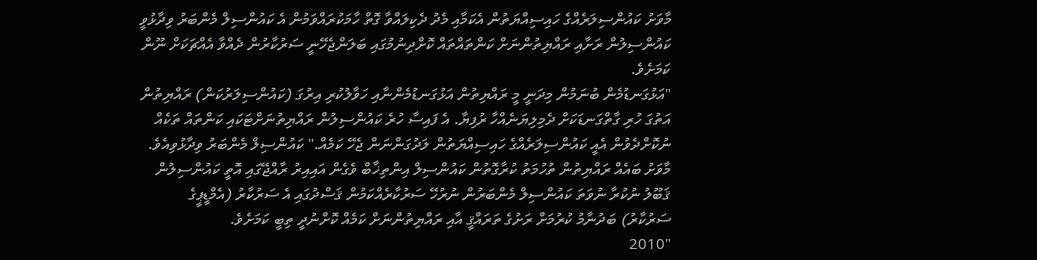މާވަށު ކައުންސިލަރެއްގެ ހައިސިއްޔަތުން އެކަމާއި މެދު ދެކިލައްވާ ގޮތް ހާމަކުރައްވަމުން އެ ކައުންސިލް މެންބަރު ވިދާޅުވީ ކައުންސިލުން ރަށާއި ރައްޔިތުންނަށް ކަންތައްތައް ކޮށްދިނުމުގައި ބަލަންޖެހޭނީ ސަރުކާރުން ދެއްވާ އެއްޗަކަށް ނޫން ކަމަށެވެ.
"އަޅުގަނޑުމެން ބުނަމުން މިދަނީ މީ ރައްޔިތުން އަޅުގަނޑުމެންނާއި ހަވާލުކުރި އިރުގަ (ކައުންސިލަރުކަން) ރައްޔިތުން އަތުގަ ހުރި ގާތްގަނޑަކަށް ދެމިލިޔަނެއްހާ ރުފިޔާ. އެ ފައިސާ ހުރެ ކައުންސިލުން ރައްޔިތުނަށްޓަކައި ކަންތައް ތަކެއް ނުކޮށްދެވުން އެއީ ކައުންސިލަރެއްގެ ހައިސިއްޔަތުން ލަދުގަންނަން ޖެހޭ ކަމެއް." ކައުންސިލް މެންބަރު ވިދާޅުވިއެވެ.
މާވަށު ބައެއް ރައްޔިތުން ތުހުމަތު ކުރާގޮތުން ކައުންސިލް އިންތިޚާބް ވެގެން އައިއިރު ރާއްޖޭގައި އޮތީ ކައުންސިލުން ޤަބޫލު ނުކުރާ ނުވަތަ ކައުންސިލް މެންބަރުން ނުރުހޭ ސަރުކާރެއްކަމުން ޤަސްދުގައި އެ ސަރުކާރު (އެމްޑީޕީގެ ސަރުކާރު) ބަދުނާމު ކުރުމަށް ރަށުގެ ތަރައްޤީ އާއި ރައްޔިތުންނަށް ކަމެއް ކޮށްނުދީ ތިބީ ކަމަށެވެ.
"2010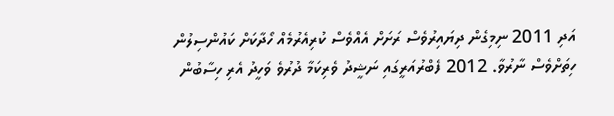އަދި 2011 ނިމިގެން ދިޔައިރުވެސް ރަށަށް އެއްވެސް ކުރިއެރުމެއް ހޯދާކަށް ކައުންސިލުން ހިތަށްވެސް ނާރުވާ. 2012 ފެބްރުއަރީގައި ނަޝީދު ވެރިކަމާ ދުރުވެ ވަހީދު އެރި ހިސާބުން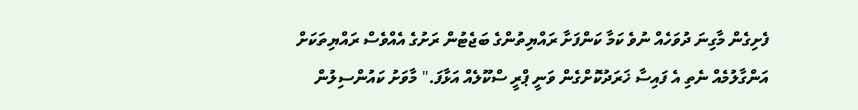ފެށިގެން މާގިނަ ދުވަހެއް ނުވެ ކަމާ ކަންފަށާ ރައްޔިތުންގެ ބަޖެޓުން ރަށުގެ އެއްވެސް ރައްޔިތަކަށް އަންގާލުމެއް ނެތި އެ ފައިސާ ޚަރަދުކޮށްގެން ވަނީ ޕްރީ ސްކޫލެއް އަޅާފަ." މާވަށު ކައުންސިލުން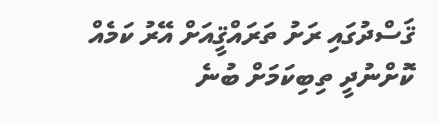ޤަސްދުގައި ރަށު ތަރައްޤީއަށް އޭރު ކަމެއް ކޮށްނުދީ ތިބިކަމަށް ބުނެ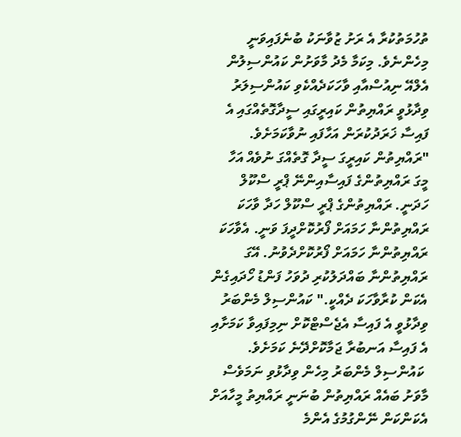ތުހުމަތުކުރާ އެ ރަށު ޒުވާނަކު ބުނެފައިވަނީ މިހެންނެވެ. މިކަމާ މެދު މާވަށުން ކައުންސިލުން އެލްއޭ ނިއުސްއާއި ވާހަކަދެއްކެވި ކައުންސިލަރު ވިދާޅުވީ ރައްޔިތުން ކައިރީގައި ސީދާގޮތެއްގައި އެ ފައިސާ ޚަރަދުކުރަން އަހާފައި ނުވާކަމަށެވެ.
"ރައްޔިތުން ކައިރީގަ ސީދާ ގޮތެއްގަ ނުވެއް އަހާ މީގަ ރައްޔިތުންގެ ފައިސާއިންނޭ ޕްރީ ސްކޫލް ހަދަނީ. ރައްޔިތުންގެ ޕްރީ ސްކޫލް ހަދާ ވާހަކަ ރައްޔިތުންނާ ހަމައަށް ފޯރުކޮށްދީފަ ވަނީ. އެވާހަކަ ރައްޔިތުންނާ ހަމައަށް ފޯރުކޮށްދެވުނު. އޭގަ ރައްޔިތުންނާ ބައްދަލުކުރި ދުވަހު ފަންޑު ހޯދައިގެން އެކަން ކުރާވާހަކަ ދެއްކީ." ކައުންސިލް މެންބަރު ވިދާޅުވީ އެ ފައިސާ އެޖެސްޓްކޮށް ނިމިފައިވާ ކަމަށާއި އެ ފައިސާ އަނބުރާ ޖަމާކޮށްދޭނެ ކަމަށެވެ.
 ކައުންސިލް މެންބަރު މިހެން ވިދާޅުވި ނަމަވެސް މާވަށު ބައެއް ރައްޔިތުން ބުނަނީ ރައްޔިތު މީހާއަށް އެކަންކަން ނޭންގުމުގެ އެންމެ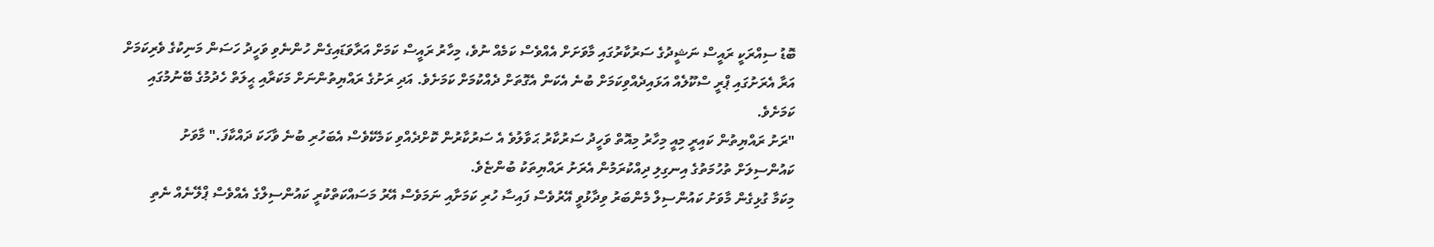ބޮޑު ސިއްރަކީ ރައީސް ނަޝީދުގެ ސަރުކާރުގައި މާވަށަށް އެއްވެސް ކަމެއް ނުވެ، މިހާރު ރައީސް ކަމަށް އަރާވަޑައިގެން ހުންނެވި ވަހީދު ހަސަން މަނިކުގެ ވެރިކަމަށް އަރާ އެރަށުގައި ޕްރީ ސްކޫލެއް އަޅައިދެއްވިކަމަށް ބުނެ އެކަން އެގޮތަށް ދެއްކުމަށް ކަމަށެވެ. އަދި ރަށުގެ ރައްޔިތުންނަށް މަކަރާއި ޙީލަތް ހެދުމުގެ ބޭނުމުގައި ކަމަށެވެ.
"ރަށު ރައްޔިތުން ކައިރީ މިއީ މިހާރު މިއޮތް ވަހީދު ސަރުކާރު ޙަވާލުވެ އެ ސަރުކާރުން ކޮށްދެއްވި ކަމެކޭވެސް އެބަހުރި ބުނެ ވާހަކަ ދައްކާފަ." މާވަށު ކައުންސިލަށް ތުހުމަތުގެ އިނގިލި ދިއްކުރަމުން އެރަށު ރައްޔިތަކު ބުންޏެވެ.
މިކަމާ ގުޅިގެން މާވަށު ކައުންސިލް މެންބަރު ވިދާޅުވީ އޭރުވެސް ފައިސާ ހުރި ކަމަށާއި ނަމަވެސް އޭރު މަސައްކަތްކުރީ ކައުންސިލްގެ އެއްވެސް ޕްލޭނެއް ނެތި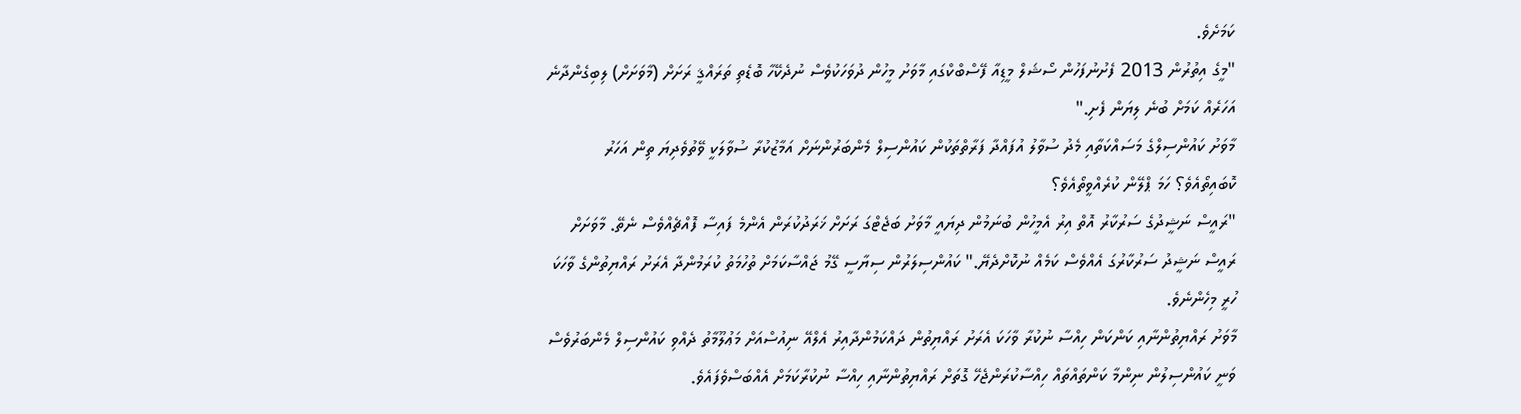ކަމަށެވެ.
"މީގެ އިތުރުން 2013 ފެށުނުފަހުން ސޯޝަލް މީޑިއާ ފޭސްބްކްގައި މާވަށު މީހުން ދުވަހަކުވެސް ނުދެކޭހާ ބޮޑެތި ތަރައްޤީ ރަށަށް (މާވަށަށް) ލިބިގެންދާނެ އަހަރެއް ކަމަށް ބުނެ ލިޔަން ފެށި."
މާވަށު ކައުންސިލްގެ މަސައްކަތާއި މެދު ސުވާލު އުފައްދާ ފަރާތްތަކުން ކައުންސިލް މެންބަރުންނަށް އަމާޒުކުރާ ސުވާލަކީ ވޭތުވެދިޔަ ތިން އަހަރު ކޮބައިތޯއެވެ؟ ހަމަ ޕްލޭން ކުރެއްވީތޯއެވެ؟
"ރައީސް ނަޝީދުގެ ސަރުކާރު އޮތް އިރު އެމީހުން ބުނަމުން ދިޔައީ މާވަށު ބަޖެޓްގަ ރަށަށް ޚަރަދުކުރަން އެންމެ ފައިސާ ފޮއްޗެއްވެސް ނެތޭ. މާވަށަށް ރައީސް ނަޝީދު ސަރުކާރުގަ އެއްވެސް ކަމެއް ނުކޮށްދެޔޭ." ކައުންސިލަރުން ސިޔާސީ ގޭމު ޖައްސާކަމަށް ތުހުމަތު ކުރަމުންދާ އެރަށު ރައްޔިތުންގެ ވާހަކަ ހުރީ މިހެންނެވެ.
މާވަށު ރައްޔިތުންނާއި ކަންކަން ހިއްސާ ނުކުރާ ވާހަކަ އެރަށު ރައްޔިތުން ދައްކަމުންދާއިރު އެލްއޭ ނިއުސްއަށް މަޢުލޫމާތު ދެއްވި ކައުންސިލް މެންބަރުވެސް ވަނީ ކައުންސިލުން ނިންމާ ކަންތައްތައް ހިއްސާކުރަންޖެހޭ ގޮތަށް ރައްޔިތުންނާއި ހިއްސާ ނުކުރާކަމަށް އެއްބަސްވެފައެވެ.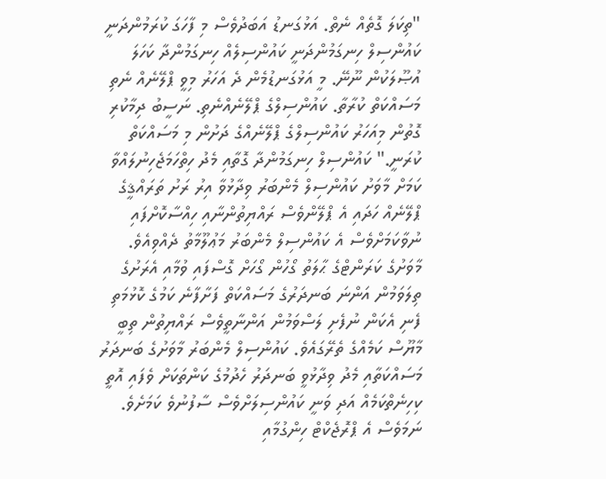"ތިކަލަ ގޮތެއް ނެތް. އަޅުގަނޑު އަބަދުވެސް މި ފާހަގަ ކުރަމުންދަނީ ކައުންސިލް ހިނގަމުންދަނީ ކައުންސިލެއް ހިނގަމުންދާ ކަހަލަ އުޞޫލަކުން ނޫނޭ. މީ އަޅުގަނޑުމެން ދެ އަހަރު މިވީ ޕްލޭނެއް ނެތި މަސައްކަތް ކުރާތާ. ކައުންސިލްގެ ޕްލޭނެއްނެތި. ނަސީބު ދިމާކުރި ގޮތުން މިއަހަރު ކައުންސިލްގެ ޕްލޭނެއްގެ ދަށުން މި މަސައްކަތް ކުރަނީ." ކައުންސިލް ހިނގަމުންދާ ގޮތާއި މެދު ހިތްހަމަޖެހިނުލައްވާ ކަމަށް މާވަށު ކައުންސިލް މެންބަރު ވިދާޅުވާ އިރު ރަށު ތަރައްޤީގެ ޕްލޭނެއް ހަދައި އެ ޕްލޭންވެސް ރައްޔިތުންނާއި ހިއްސާކޮށްފައި ނުވާކަމަށްވެސް އެ ކައުންސިލް މެންބަރު މަޢުލޫމާތު ދެއްވިއެވެ.
މާވަށުގެ ކަރަންޓްގެ ޙާލަތު ގޯހުން ގޯހަށް ގޮސްފައި ވުމާއި އެރަށުގެ ތިލަވަމުން އަންނަ ބަނދަރުގެ މަސައްކަތް ފަށާފާނެ ކަމުގެ ކޮޅުމަތި ފެނި އެކަން ނުފެށި ލަސްވަމުން އަންނާތީވެސް ރައްޔިތުން ތިބީ މާޔޫސް ކަމެއްގެ ތެރޭގައެވެ. ކައުންސިލް މެންބަރު މާވަށުގެ ބަނދަރު މަސައްކަތާއި މެދު ވިދާޅުވީ ބަނދަރު ހެދުމުގެ ކަންތަކަށް ވެފައި އޮތީ ކިހިނެތްކަމެއް އަދި ވަނީ ކައުންސިލަށްވެސް ސާފުނުވެ ކަމަށެވެ. ނަމަވެސް އެ ޕްރޮޖެކްޓް ހިންގުމާއި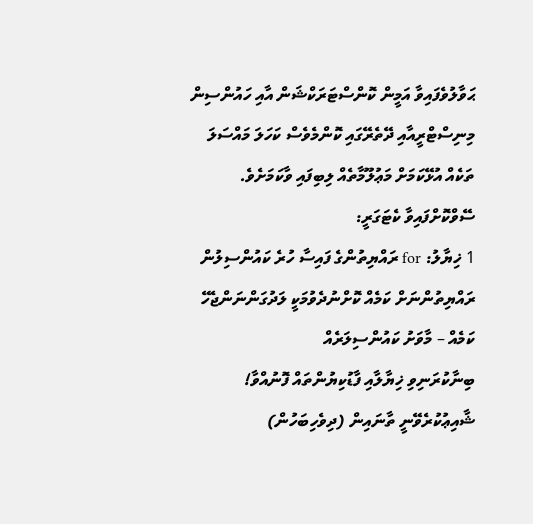ޙަވާލުވެފައިވާ އަމީން ކޮންސްޓަރަކްޝަން އާއި ހައުންސިން މިނިސްޓްރީއާއި ދޭތެރޭގައި ކޮންމެވެސް ކަހަލަ މައްސަލަ ތަކެއް އުޅޭކަމަށް މަޢުލޫމާތެއް ލިބިފައި ވާކަމަށެވެ.
ސޭވްކޮށްފައިވާ ކެޓަގަރީ:
1 ޚިޔާލު: for ރައްޔިތުންގެ ފައިސާ ހުރެ ކައުންސިލުން ރައްޔިތުންނަށް ކަމެއް ކޮށްނުދެވުމަކީ ލަދުގަންނަންޖެހޭ ކަމެއް – މާވަށު ކައުންސިލަރެއް
ބިނާކުރަނިވި ޚިޔާލާއި ފާޑުކިޔުންތައް ފޮނުއްވާ! ޝާއިޢުކުރެވޭނީ ތާނައިން (ދިވެހިބަހުން)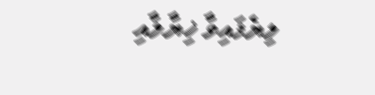ލިޔެފައިވާ ޚިޔާލާއި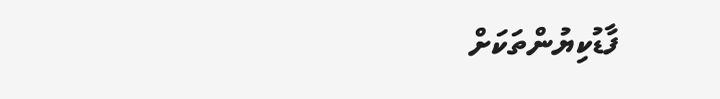ފާޑުކިޔުންތަކަށް